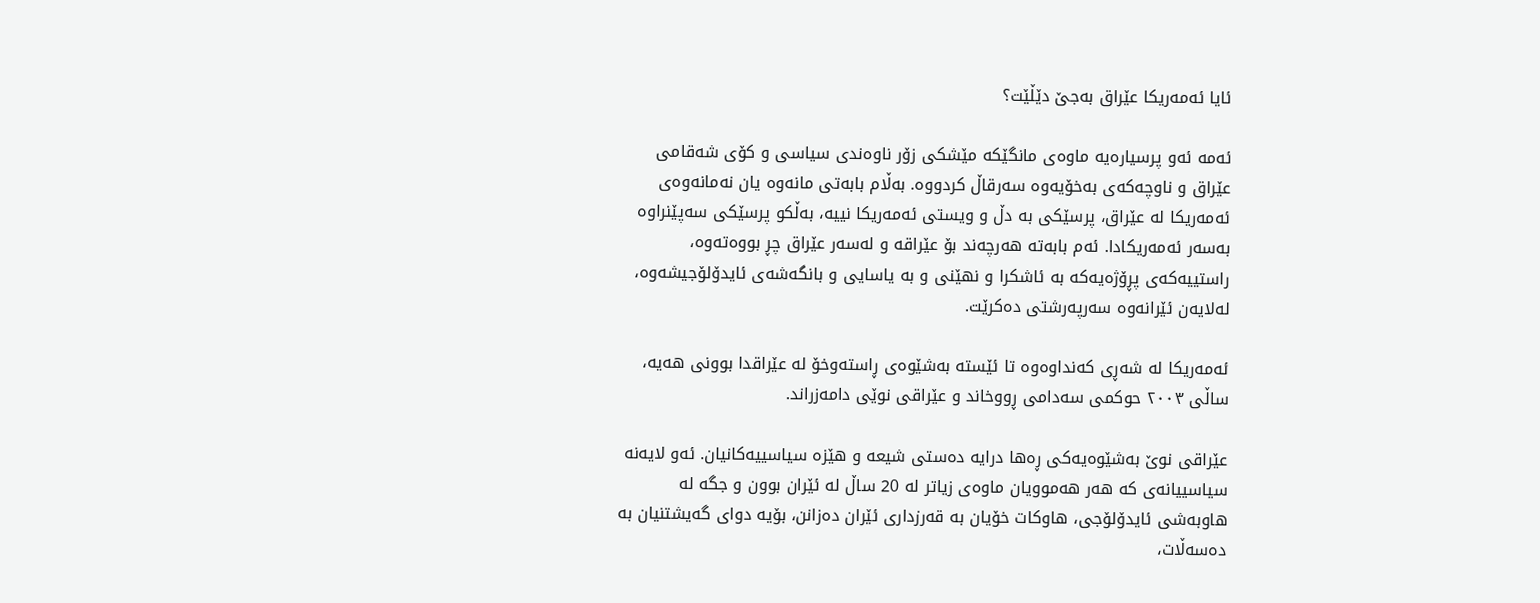ئایا ئه‌مه‌ریكا عێراق به‌جێ دێڵێت؟

ئه‌مه‌ ئه‌و پرسیاره‌یه‌ ماوه‌ی مانگێكه‌ مێشكی زۆر ناوه‌ندی سیاسی و كۆی شه‌قامی عێراق و ناوچه‌كه‌ی به‌خۆیه‌وه‌ سه‌رقاڵ كردووه‌. به‌ڵام بابه‌تی مانه‌وه‌ یان نه‌مانه‌وه‌ی ئه‌مه‌ریكا له‌ عێراق، پرسێكی به‌ دڵ و ویستی ئه‌مه‌ریكا نییه‌، به‌ڵكو پرسێكی سه‌پێنراوه‌ به‌سه‌ر ئه‌مه‌ریكادا. ئه‌م بابه‌ته‌ هه‌رچه‌ند بۆ عێراقه‌ و له‌سه‌ر عێراق چڕ بووه‌ته‌وه‌، راستییه‌كه‌ی پڕۆژه‌یه‌كه‌ به‌ ئاشكرا و نهێنی و به‌ یاسایی و بانگه‌شه‌ی ئایدۆلۆجیشه‌وه‌، له‌لایه‌ن ئێرانه‌وه‌ سه‌رپه‌رشتی ده‌كرێت.

ئه‌مه‌ریكا له‌ شه‌ڕی كه‌نداوه‌وه‌ تا ئێسته‌ به‌شێوه‌ی ڕاسته‌وخۆ له‌ عێراقدا بوونی هه‌یه‌، ساڵی ٢٠٠٣ حوكمی سه‌دامی ڕووخاند و عێراقی نوێی دامه‌زراند.

عێراقی نوێ به‌شێوه‌یه‌كی ڕه‌ها درایه‌ ده‌ستی شیعه‌ و هێزه‌ سیاسییه‌كانیان. ئه‌و لایه‌نه‌ سیاسییانه‌ی كه‌ هه‌ر هه‌موویان ماوه‌ی زیاتر له‌ 20 ساڵ له‌ ئێران بوون و جگه‌ له‌ هاوبه‌شی ئایدۆلۆجی، هاوكات خۆیان به‌ قه‌رزداری ئێران ده‌زانن، بۆیه‌ دوای گه‌یشتنیان به‌ ده‌سه‌ڵات،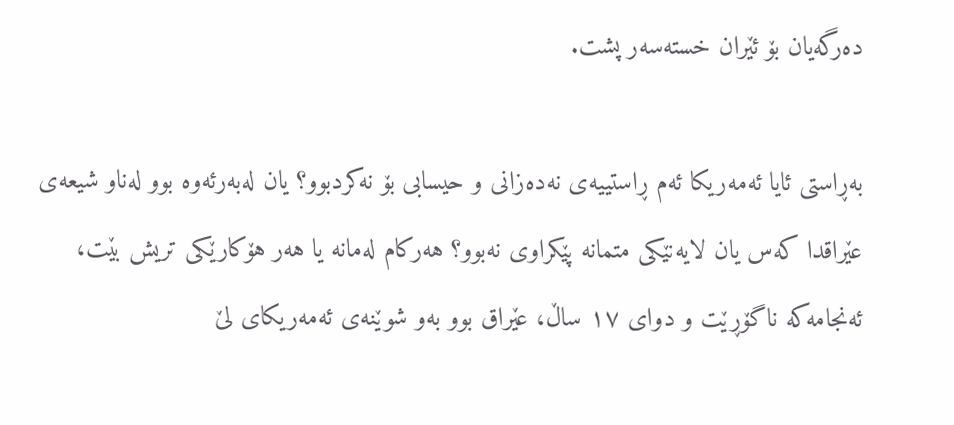ده‌رگه‌یان بۆ ئێران خسته‌سه‌ر پشت.

به‌ڕاستی ئایا ئه‌مه‌ریكا ئه‌م ڕاستییه‌ی نه‌ده‌زانی و حیسابی بۆ نه‌كردبوو؟ یان له‌به‌رئه‌وه‌ بوو له‌ناو شیعه‌ی عێراقدا كه‌س یان لایه‌نێكی متمانه‌ پێكراوی نه‌بوو؟ هه‌ركام له‌مانه‌ یا هه‌ر هۆكارێكی تریش بێت، ئه‌نجامه‌كه‌ ناگۆڕێت و دوای ١٧ ساڵ، عێراق بوو به‌و شوێنه‌ی ئه‌مه‌ریكای لێ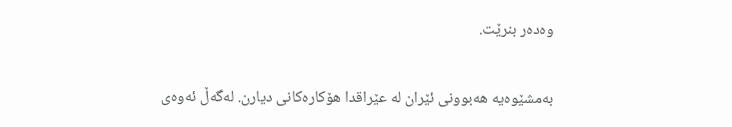وه‌ده‌ر بنرێت.

به‌مشێوه‌یه‌ هه‌بوونی ئێران له‌ عێراقدا هۆكاره‌كانی دیارن. له‌گه‌ڵ ئه‌وه‌ی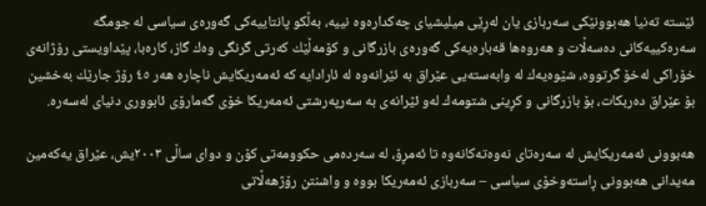ئێسته‌ ته‌نیا هه‌بوونێكی سه‌ربازی یان له‌ڕێی میلیشیای چه‌كداره‌وه‌ نییه‌، به‌ڵكو پانتاییه‌كی گه‌وره‌ی سیاسی له‌ جومگه‌ سه‌ره‌كییه‌كانی ده‌سه‌ڵات و هه‌روه‌ها قه‌باره‌یه‌كی گه‌وره‌ی بازرگانی و كۆمه‌ڵێك كه‌رتی گرنگی وه‌ك گاز، كاره‌با، پێداویستی رۆژانه‌ی خۆراكی له‌خۆ گرتووه‌، شێوه‌یه‌ك له‌ وابه‌سته‌یی عێراق به‌ ئێرانه‌وه‌ له‌ ئارادایه‌ كه‌ ئه‌مه‌ریكایش ناچاره‌ هه‌ر ٤٥ رۆژ جارێك به‌خشین بۆ عێراق ده‌ربكات، بۆ بازرگانی و كڕینی شتومه‌ك له‌و ئێرانه‌ی به‌ سه‌رپه‌رشتی ئه‌مه‌ریكا خۆی گه‌مارۆی ئابووری دنیای له‌سه‌ره‌.

هه‌بوونی ئه‌مه‌ریكایش له‌ سه‌ره‌تای نه‌وه‌ته‌كانه‌وه‌ تا ئه‌مڕۆ، له‌ سه‌رده‌می حكوومه‌تی كۆن و دوای ساڵی ٢٠٠٣یش، عێراق یه‌كه‌مین مه‌یدانی هه‌بوونی ڕاسته‌وخۆی سیاسی – سه‌ربازی ئه‌مه‌ریكا بووه‌ و واشنتن رۆژهه‌ڵاتی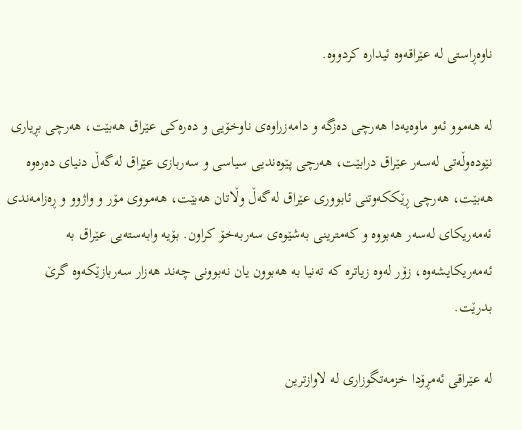ناوه‌ڕاستی له‌ عێراقه‌وه‌ ئیداره‌ كردووه‌.

له‌ هه‌موو ئه‌و ماوه‌یه‌دا هه‌رچی ده‌زگه‌ و دامه‌زراوه‌ی ناوخۆیی و ده‌ره‌كی عێراق هه‌بێت، هه‌رچی بڕیاری نێوده‌وڵه‌تی له‌سه‌ر عێراق درابێت، هه‌رچی پێوه‌ندیی سیاسی و سه‌ربازی عێراق له‌گه‌ڵ دنیای ده‌ره‌وه‌ هه‌بێت، هه‌رچی ڕێككه‌وتنی ئابووری عێراق له‌گه‌ڵ وڵاتان هه‌بێت، هه‌مووی مۆر و واژوو و ڕه‌زامه‌ندی ئه‌مه‌ریكای له‌سه‌ر هه‌بووه‌ و كه‌مترینی به‌شێوه‌ی سه‌ربه‌خۆ كراون. بۆیه‌ وابه‌سته‌یی عێراق به‌ ئه‌مه‌ریكایشه‌وه‌، زۆر له‌وه‌ زیاتره‌ كه‌ ته‌نیا به‌ هه‌بوون یان نه‌بوونی چه‌ند هه‌زار سه‌ربازێكه‌وه‌ گرێ بدرێت.

له‌ عێراقی ئه‌مڕۆدا خزمه‌تگوزاری له‌ لاوازترین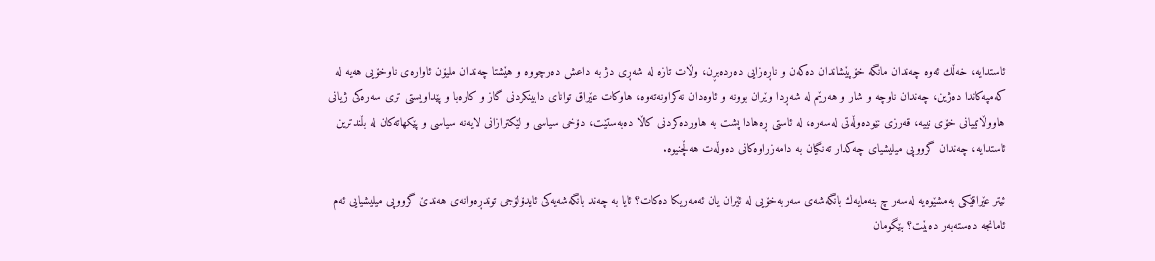ئاستدایه‌، خه‌ڵك ئه‌وه‌ چه‌ندان مانگه‌ خۆپێشاندان ده‌كه‌ن و ناڕه‌زایی ده‌رده‌بڕن، وڵات تازه‌ له‌ شه‌ڕی دژ به‌ داعش ده‌رچووه‌ و هێشتا چه‌ندان ملیۆن ئاواره‌ی ناوخۆیی هه‌یه‌ له‌ كه‌مپه‌كاندا ده‌ژین، چه‌ندان ناوچه‌ و شار و هه‌رێم له‌ شه‌ڕدا وێران بوونه‌ و ئاوه‌دان نه‌كراونه‌ته‌وه‌، هاوكات عێراق توانای دابینكردنی گاز و كاره‌با و پێداویستی تری سه‌ره‌كی ژیانی هاووڵاتییانی خۆی نییه‌، قه‌رزی نێوده‌وڵه‌تی له‌سه‌ره‌، له‌ ئاستی ڕه‌هادا پشت به‌ هاورده‌كردنی كاڵا ده‌به‌ستێت، دۆخی سیاسی و لێكترازانی لایه‌نه‌ سیاسی و پێكهاته‌كان له‌ بڵندترین ئاستدایه‌، چه‌ندان گرووپی میلیشیای چه‌كدار ته‌نگیان به‌ دامه‌زراوه‌كانی ده‌وڵه‌ت هه‌ڵچنیوه‌.

ئیتر عێراقێكی به‌مشێوه‌یه‌ له‌سه‌ر چ بنه‌مایه‌ك بانگه‌شه‌ی سه‌ربه‌خۆیی له‌ ئێران یان ئه‌مه‌ریكا ده‌كات؟ ئایا به‌ چه‌ند بانگه‌شه‌یه‌كی ئایدۆلۆجی توندڕه‌وانه‌ی هه‌ندێ گرووپی میلیشیایی ئه‌م ئامانجه‌ ده‌سته‌به‌ر ده‌بێت؟ بێگومان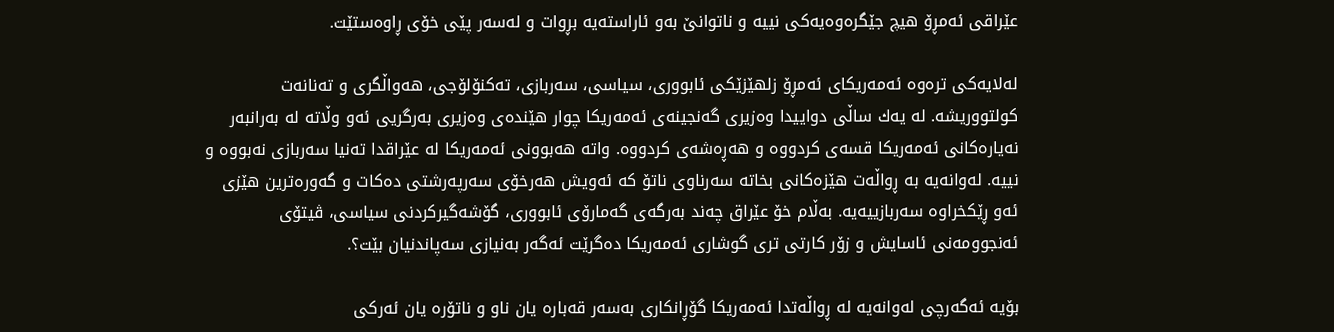عێراقی ئه‌مڕۆ هیچ جێگره‌وه‌یه‌كی نییه‌ و ناتوانێ به‌و ئاراسته‌یه‌ بڕوات و له‌سه‌ر پێی خۆی ڕاوه‌ستێت.

له‌لایه‌كی تره‌وه‌ ئه‌مه‌ریكای ئه‌مڕۆ زلهێزێكی ئابووری، سیاسی، سه‌ربازی، ته‌كنۆلۆجی، هه‌واڵگری و ته‌نانه‌ت كولتووریشه‌. له‌ یه‌ك ساڵی دواییدا وه‌زیری گه‌نجینه‌ی ئه‌مه‌ریكا چوار هێنده‌ی وه‌زیری به‌رگریی ئه‌و وڵاته‌ له‌ به‌رانبه‌ر نه‌یاره‌كانی ئه‌مه‌ریكا قسه‌ی كردووه‌ و هه‌ڕه‌شه‌ی كردووه‌. واته‌ هه‌بوونی ئه‌مه‌ریكا له‌ عێراقدا ته‌نیا سه‌ربازی نه‌بووه‌ و نییه‌. له‌وانه‌یه‌ به‌ ڕواڵه‌ت هێزه‌كانی بخاته‌ سه‌رناوی ناتۆ كه‌ ئه‌ویش هه‌رخۆی سه‌رپه‌رشتی ده‌كات و گه‌وره‌ترین هێزی ئه‌و ڕێكخراوه‌ سه‌ربازییه‌یه‌. به‌ڵام خۆ عێراق چه‌ند به‌رگه‌ی گه‌مارۆی ئابووری، گۆشه‌گیركردنی سیاسی، ڤیتۆی ئه‌نجوومه‌نی ئاسایش و زۆر كارتی تری گوشاری ئه‌مه‌ریكا ده‌گرێت ئه‌گه‌ر به‌نیازی سه‌پاندنیان بێت؟.

بۆیه‌ ئه‌گه‌رچی له‌وانه‌یه‌ له‌ ڕواڵه‌تدا ئه‌مه‌ریكا گۆڕانكاری به‌سه‌ر قه‌باره‌ یان ناو و ناتۆره‌ یان ئه‌ركی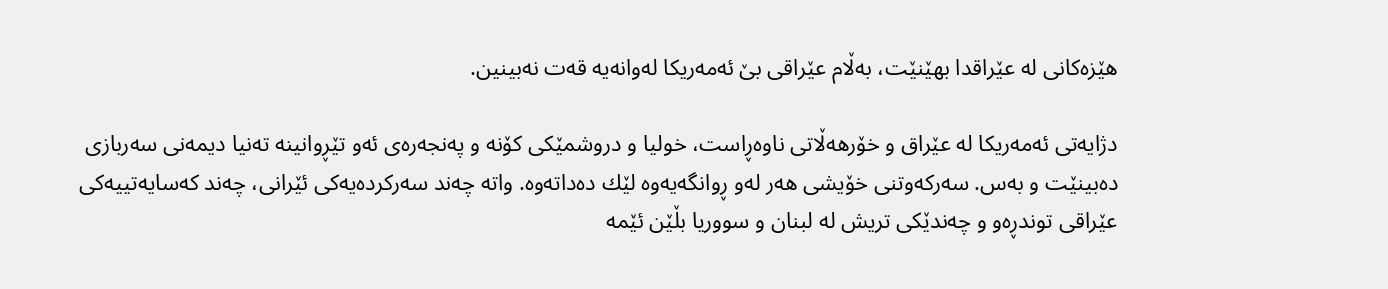هێزه‌كانی له‌ عێراقدا بهێنێت، به‌ڵام عێراقی بێ ئه‌مه‌ریكا له‌وانه‌یه‌ قه‌ت نه‌بینین.

دژایه‌تی ئه‌مه‌ریكا له‌ عێراق و خۆرهه‌ڵاتی ناوه‌ڕاست، خولیا و دروشمێكی كۆنه‌ و په‌نجه‌ره‌ی ئه‌و تێڕوانینه‌ ته‌نیا دیمه‌نی سه‌ربازی ده‌بینێت و به‌س. سه‌ركه‌وتنی خۆیشی هه‌ر له‌و ڕوانگه‌یه‌وه‌ لێك ده‌داته‌وه‌. واته‌ چه‌ند سه‌ركرده‌یه‌كی ئێرانی، چه‌ند كه‌سایه‌تییه‌كی عێراقی توندڕه‌و و چه‌ندێكی تریش له‌ لبنان و سووریا بڵێن ئێمه‌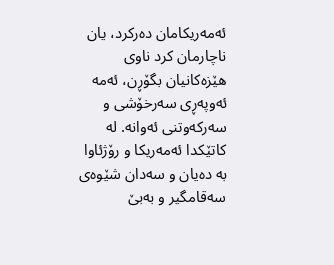ئه‌مه‌ریكامان ده‌ركرد، یان ناچارمان كرد ناوی هێزه‌كانیان بگۆڕن، ئه‌مه‌ ئه‌وپه‌ڕی سه‌رخۆشی و سه‌ركه‌وتنی ئه‌وانه‌. له‌ كاتێكدا ئه‌مه‌ریكا و رۆژئاوا به‌ ده‌یان و سه‌دان شێوه‌ی سه‌قامگیر و به‌بێ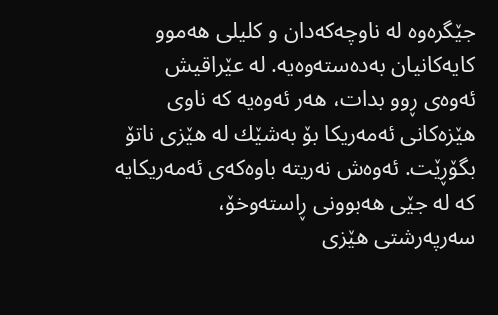جێگره‌وه‌ له‌ ناوچه‌كه‌دان و كلیلی هه‌موو كایه‌كانیان به‌ده‌سته‌وه‌یه‌. له‌ عێراقیش ئه‌وه‌ی ڕوو بدات، هه‌ر ئه‌وه‌یه‌ كه‌ ناوی هێزه‌كانی ئه‌مه‌ریكا بۆ به‌شێك له‌ هێزی ناتۆ بگۆڕێت. ئه‌وه‌ش نه‌ریته‌ باوه‌كه‌ی ئه‌مه‌ریكایه‌ كه‌ له‌ جێی هه‌بوونی ڕاسته‌وخۆ، سه‌رپه‌رشتی هێزی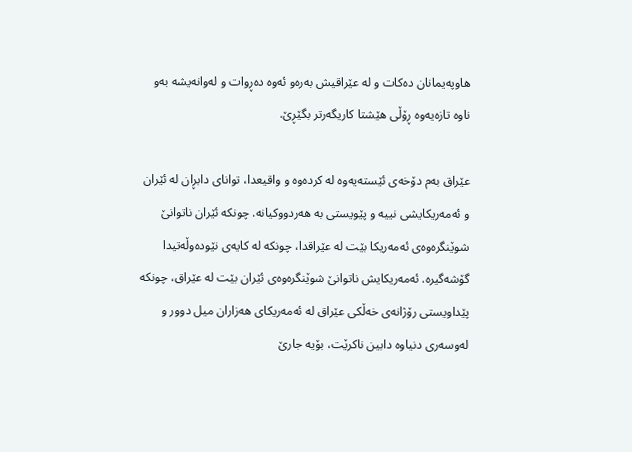هاوپه‌یمانان ده‌كات و له‌ عێراقیش به‌ره‌و ئه‌وه‌ ده‌ڕوات و له‌وانه‌یشه‌ به‌و ناوه‌ تازه‌یه‌وه‌ ڕۆڵی هێشتا كاریگه‌رتر بگێڕێ.

عێراق به‌م دۆخه‌ی ئێسته‌یه‌وه‌ له‌ كرده‌وه‌ و واقیعدا، توانای دابڕان له‌ ئێران و ئه‌مه‌ریكایشی نییه‌ و پێویستی به‌ هه‌ردووكیانه‌. چونكه‌ ئێران ناتوانێ شوێنگره‌وه‌ی ئه‌مه‌ریكا بێت له‌ عێراقدا، چونكه‌ له‌ كایه‌ی نێوده‌وڵه‌تیدا گۆشه‌گیره‌. ئه‌مه‌ریكایش ناتوانێ شوێنگره‌وه‌ی ئێران بێت له‌ عێراق، چونكه‌ پێداویستی رۆژانه‌ی خه‌ڵكی عێراق له‌ ئه‌مه‌ریكای هه‌زاران میل دوور و له‌وسه‌ری دنیاوه‌ دابین ناكرێت، بۆیه‌ جارێ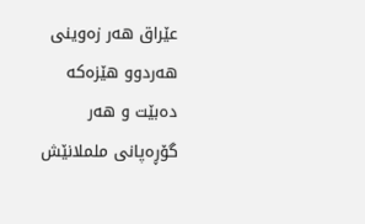عێراق هه‌ر زه‌وینی هه‌ردوو هێزه‌كه‌ ده‌بێت و هه‌ر گۆڕه‌پانی ململانێش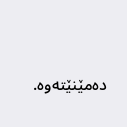ده‌مێنێته‌وه‌.